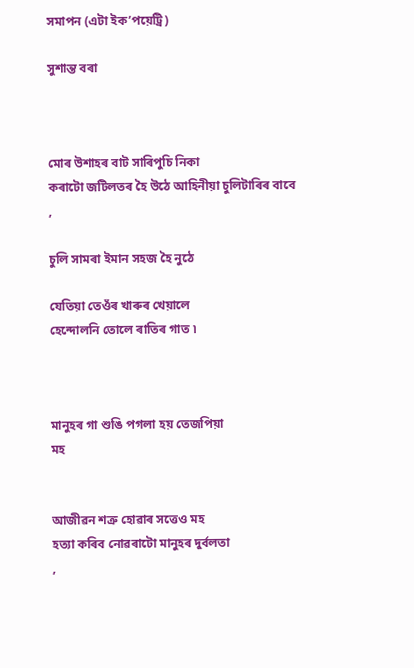সমাপন (এটা ইক’পয়েট্ৰি)

সুশান্ত বৰা



মোৰ উশাহৰ বাট সাৰিপুচি নিকা
কৰাটো জটিলতৰ হৈ উঠে আহিনীয়া চুলিটাৰিৰ বাবে
,

চুলি সামৰা ইমান সহজ হৈ নুঠে

যেতিয়া তেওঁৰ খাৰুৰ খেয়ালে
হেন্দোলনি তোলে ৰাতিৰ গাত ৷



মানুহৰ গা শুঙি পগলা হয় তেজপিয়া
মহ


আজীৱন শত্ৰু হোৱাৰ সত্তেও মহ
হত্যা কৰিব নোৱৰাটো মানুহৰ দুৰ্বলতা
,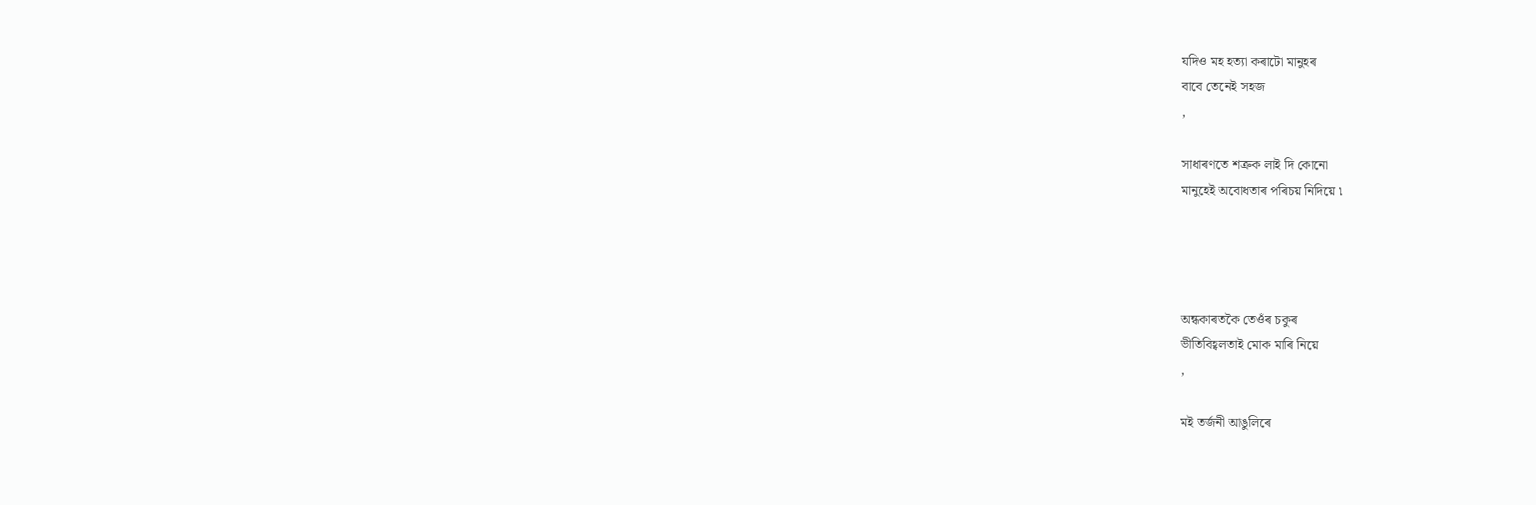যদিও মহ হত্যা কৰাটো মানুহৰ
বাবে তেনেই সহজ
,

সাধাৰণতে শত্ৰুক লাই দি কোনো
মানুহেই অবোধতাৰ পৰিচয় নিদিয়ে ৷




অন্ধকাৰতকৈ তেওঁৰ চকুৰ
ভীতিবিহ্বলতাই মোক মাৰি নিয়ে
,

মই তৰ্জনী আঙুলিৰে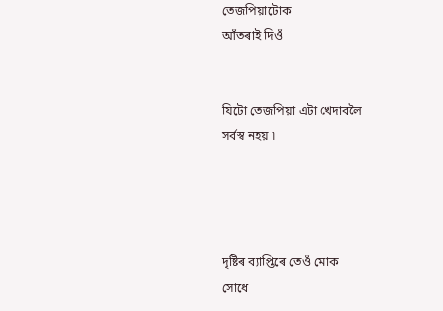তেজপিয়াটোক
আঁতৰাই দিওঁ


যিটো তেজপিয়া এটা খেদাবলৈ
সৰ্বস্ব নহয় ৷




দৃষ্টিৰ ব্যাপ্তিৰে তেওঁ মোক
সোধে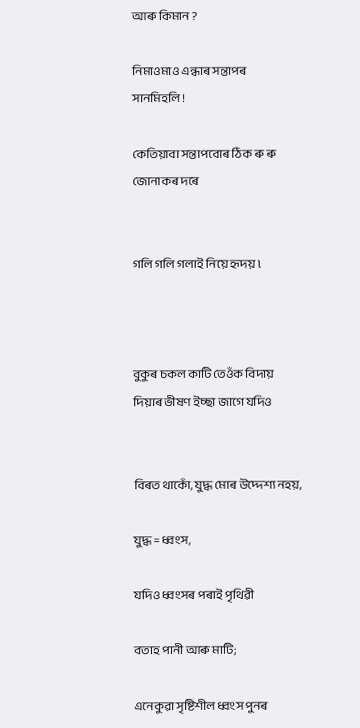আৰু কিমান ?

নিমাওমাও এন্ধাৰ সন্তাপৰ
সানমিহলি !

কেতিয়াবা সন্তাপবোৰ ঠিক ৰু ৰু
জোনাকৰ দৰে


গলি গলি গলাই নিয়ে হৃদয় ৷



বুকুৰ চকল কাটি তেওঁক বিদায়
দিয়াৰ ভীষণ ইচ্ছা জাগে যদিও


বিৰত থাকোঁ, যুদ্ধ মোৰ উদ্দেশ্য নহয়,

যুদ্ধ = ধ্বংস,

যদিও ধ্বংসৰ পৰাই পৃথিৱী

বতাহ পানী আৰু মাটি;

এনেকুৱা সৃষ্টিশীল ধ্বংস পুনৰ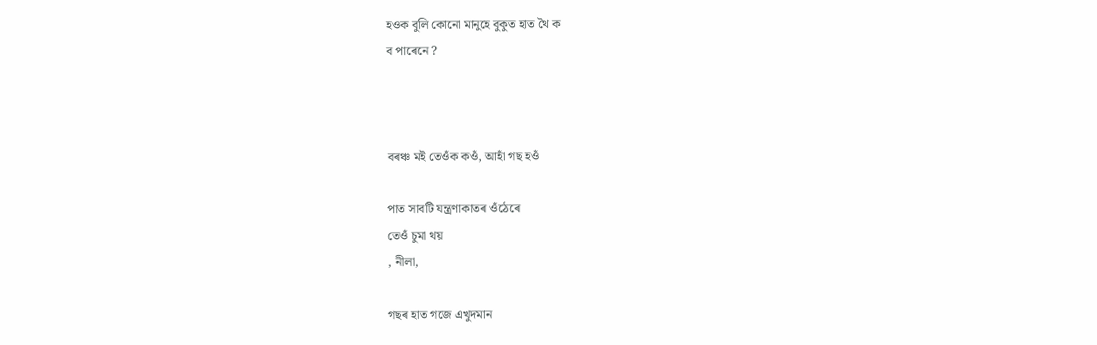হওক বুলি কোনো মানুহে বুকুত হাত থৈ ক
ব পাৰেনে ?



বৰঞ্চ মই তেওঁক কওঁ, আহাঁ গছ হওঁ

পাত সাবটি যন্ত্ৰণাকাতৰ ওঁঠেৰে
তেওঁ চুমা থয়
, নীলা,

গছৰ হাত গজে এখুদমান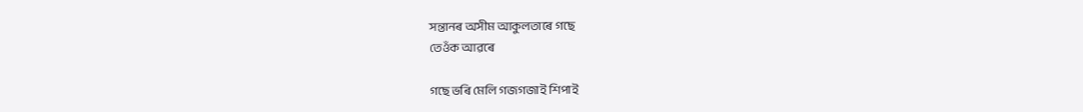সন্তানৰ অসীম আকুলতাৰে গছে
তেওঁক আৱৰে

গছে ভৰি মেলি গজগজাই শিপাই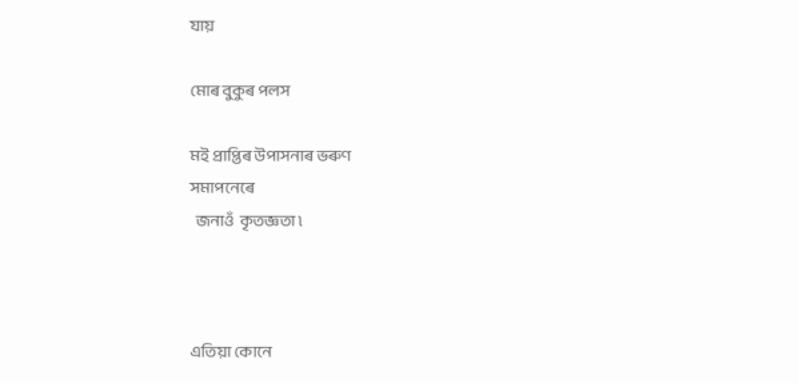যায়

মোৰ বুকুৰ পলস

মই প্ৰাপ্তিৰ উপাসনাৰ ভৰুণ
সমাপনেৰে
  জনাওঁ  কৃতজ্ঞতা ৷



এতিয়া কোনে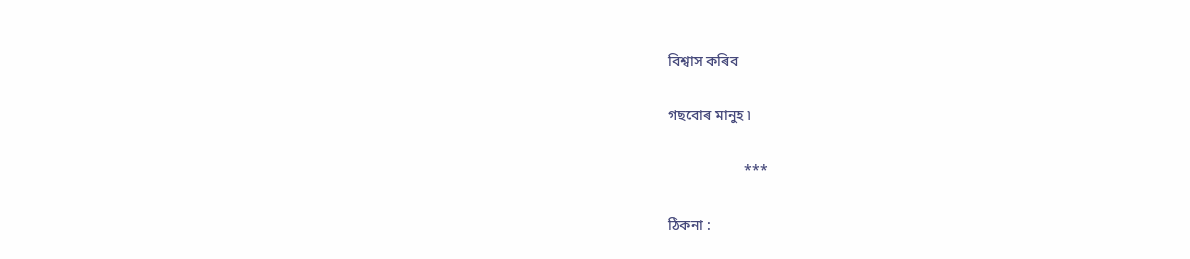বিশ্বাস কৰিব

গছবোৰ মানুহ ৷

                     ***

ঠিকনা :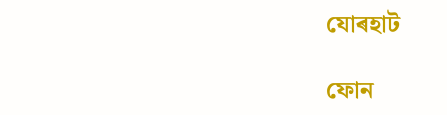যোৰহাট

ফোন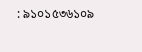: ৯১০১৫৩৬১০৯